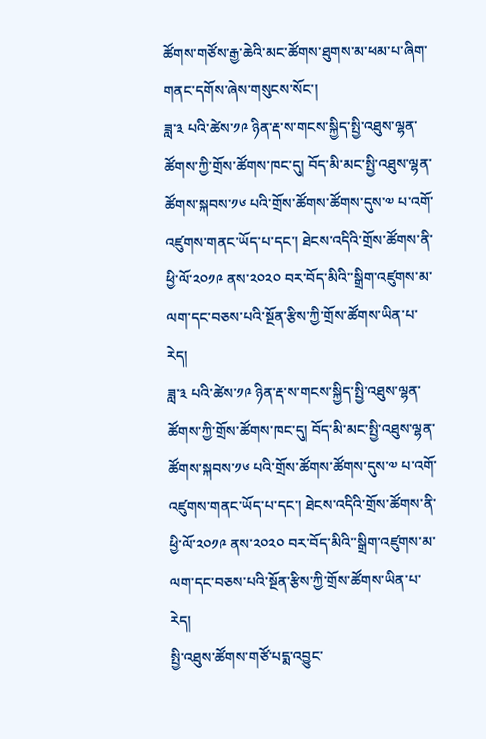ཚོགས་གཙོས་རྒྱ་ཆེའི་མང་ཚོགས་ཐུགས་མ་ཕམ་པ་ཞིག་གནང་དགོས་ཞེས་གསུངས་སོང་།
ཟླ་༣ པའི་ཚེས་༡༩ ཉིན་རྡ་ས་གངས་སྐྱིད་སྤྱི་འཐུས་ལྷན་ཚོགས་ཀྱི་གྲོས་ཚོགས་ཁང་དུ། བོད་མི་མང་སྤྱི་འཐུས་ལྷན་ཚོགས་སྐབས་༡༦ པའི་གྲོས་ཚོགས་ཚོགས་དུས་༧ པ་འགོ་འཛུགས་གནང་ཡོད་པ་དང་། ཐེངས་འདིའི་གྲོས་ཚོགས་ནི་ཕྱི་ལོ་༢༠༡༩ ནས་༢༠༢༠ བར་བོད་མིའི་་སྒྲིག་འཛུགས་མ་ལག་དང་བཅས་པའི་སྔོན་རྩིས་ཀྱི་གྲོས་ཚོགས་ཡིན་པ་རེད།
ཟླ་༣ པའི་ཚེས་༡༩ ཉིན་རྡ་ས་གངས་སྐྱིད་སྤྱི་འཐུས་ལྷན་ཚོགས་ཀྱི་གྲོས་ཚོགས་ཁང་དུ། བོད་མི་མང་སྤྱི་འཐུས་ལྷན་ཚོགས་སྐབས་༡༦ པའི་གྲོས་ཚོགས་ཚོགས་དུས་༧ པ་འགོ་འཛུགས་གནང་ཡོད་པ་དང་། ཐེངས་འདིའི་གྲོས་ཚོགས་ནི་ཕྱི་ལོ་༢༠༡༩ ནས་༢༠༢༠ བར་བོད་མིའི་་སྒྲིག་འཛུགས་མ་ལག་དང་བཅས་པའི་སྔོན་རྩིས་ཀྱི་གྲོས་ཚོགས་ཡིན་པ་རེད།
སྤྱི་འཐུས་ཚོགས་གཙོ་པདྨ་འབྱུང་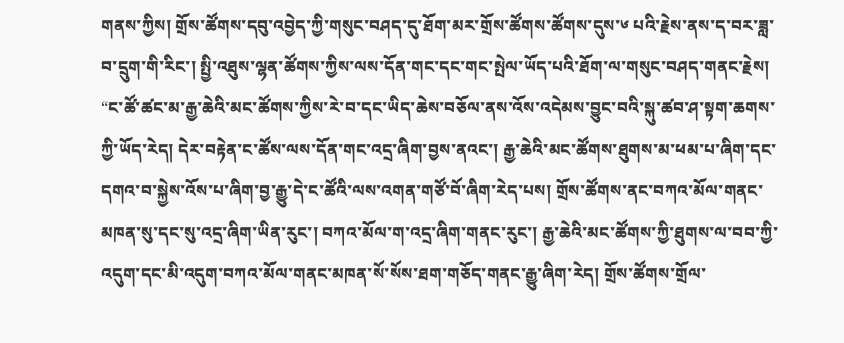གནས་ཀྱིས། གྲོས་ཚོགས་དབུ་འབྱེད་ཀྱི་གསུང་བཤད་དུ་ཐོག་མར་གྲོས་ཚོགས་ཚོགས་དུས་༦ པའི་རྗེས་ནས་ད་བར་ཟླ་བ་དྲུག་གི་རིང་། སྤྱི་འཐུས་ལྷན་ཚོགས་ཀྱིས་ལས་དོན་གང་དང་གང་སྤེལ་ཡོད་པའི་ཐོག་ལ་གསུང་བཤད་གནང་རྗེས། “ང་ཚོ་ཚང་མ་རྒྱ་ཆེའི་མང་ཚོགས་ཀྱིས་རེ་བ་དང་ཡིད་ཆེས་བཅོལ་ནས་འོས་འདེམས་བྱུང་བའི་སྐུ་ཚབ་ཤ་སྟག་ཆགས་ཀྱི་ཡོད་རེད། དེར་བརྟེན་ང་ཚོས་ལས་དོན་གང་འདྲ་ཞིག་བྱས་ནའང་། རྒྱ་ཆེའི་མང་ཚོགས་ཐུགས་མ་ཕམ་པ་ཞིག་དང་དགའ་བ་སྐྱེས་འོས་པ་ཞིག་བྱ་རྒྱུ་དེ་ང་ཚོའི་ལས་འགན་གཙོ་བོ་ཞིག་རེད་པས། གྲོས་ཚོགས་ནང་བཀའ་མོལ་གནང་མཁན་སུ་དང་སུ་འདྲ་ཞིག་ཡིན་རུང་། བཀའ་མོལ་ག་འདྲ་ཞིག་གནང་རུང་། རྒྱ་ཆེའི་མང་ཚོགས་ཀྱི་ཐུགས་ལ་བབ་ཀྱི་འདུག་དང་མི་འདུག་བཀའ་མོལ་གནང་མཁན་སོ་སོས་ཐག་གཅོད་གནང་རྒྱུ་ཞིག་རེད། གྲོས་ཚོགས་གྲོལ་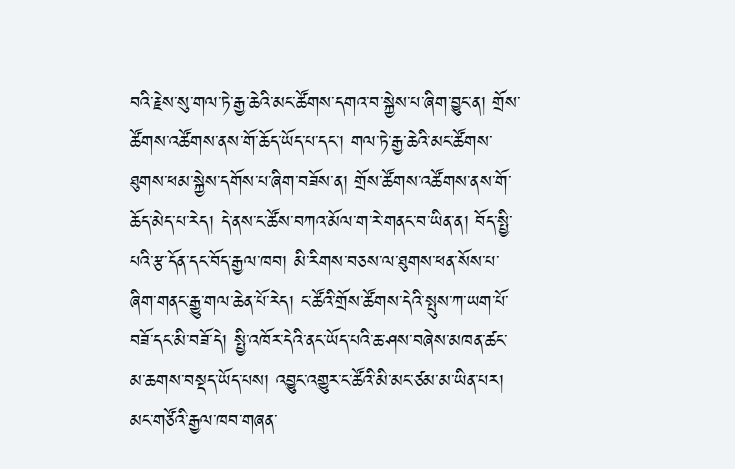བའི་རྗེས་སུ་གལ་ཏེ་རྒྱ་ཆེའི་མང་ཚོགས་དགའ་བ་སྐྱེས་པ་ཞིག་བྱུང་ན། གྲོས་ཚོགས་འཚོགས་ནས་གོ་ཆོད་ཡོད་པ་དང་། གལ་ཏེ་རྒྱ་ཆེའི་མང་ཚོགས་ཐུགས་ཕམ་སྐྱེས་དགོས་པ་ཞིག་བཟོས་ན། གྲོས་ཚོགས་འཚོགས་ནས་གོ་ཆོད་མེད་པ་རེད། དེ་ནས་ང་ཚོས་བཀའ་མོལ་ག་རེ་གནང་བ་ཡིན་ན། བོད་སྤྱི་པའི་རྩ་དོན་དང་བོད་རྒྱལ་ཁབ། མི་རིགས་བཅས་ལ་ཐུགས་ཕན་སོས་པ་ཞིག་གནང་རྒྱུ་གལ་ཆེན་པོ་རེད། ང་ཚོའི་གྲོས་ཚོགས་དེའི་སྤུས་ཀ་ཡག་པོ་བཟོ་དང་མི་བཟོ་དེ། སྤྱི་འཁོར་དེའི་ནང་ཡོད་པའི་ཆ་ཤས་བཞེས་མཁན་ཚང་མ་ཆགས་བསྡད་ཡོད་པས། འབྱུང་འགྱུར་ང་ཚོའི་མི་མང་ཙམ་མ་ཡིན་པར། མང་གཙོའི་རྒྱལ་ཁབ་གཞན་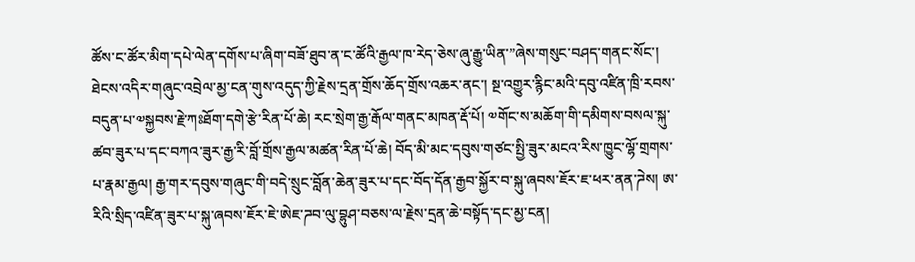ཚོས་ང་ཚོར་མིག་དཔེ་ལེན་དགོས་པ་ཞིག་བཟོ་ཐུབ་ན་ང་ཚོའི་རྒྱལ་ཁ་རེད་ཅེས་ཞུ་རྒྱུ་ཡིན་”ཞེས་གསུང་བཤད་གནང་སོང་།
ཐེངས་འདིར་གཞུང་འབྲེལ་མྱ་ངན་གུས་འདུད་ཀྱི་རྗེས་དྲན་གྲོས་ཆོད་གྲོས་འཆར་ནང་། སྔ་འགྱུར་རྙིང་མའི་དབུ་འཛིན་ཁྲི་རབས་བདུན་པ་༧སྐྱབས་རྗེ་ཀཿཐོག་དགེ་རྩེ་རིན་པོ་ཆེ། རང་སྲེག་རྒྱ་རྒོལ་གནང་མཁན་རྡོ་པོ། ༧གོང་ས་མཆོག་གི་དམིགས་བསལ་སྐུ་ཚབ་ཟུར་པ་དང་བཀའ་ཟུར་རྒྱ་རི་བློ་གྲོས་རྒྱལ་མཚན་རིན་པོ་ཆེ། བོད་མི་མང་དབུས་གཙང་སྤྱི་ཟུར་མངའ་རིས་ཁྱུང་ལྷོ་གྲགས་པ་རྣམ་རྒྱལ། རྒྱ་གར་དབུས་གཞུང་གི་བདེ་སྲུང་བློན་ཆེན་ཟུར་པ་དང་བོད་དོན་རྒྱབ་སྐྱོར་བ་སྐུ་ཞབས་ཇོར་ཇ་ཕར་ནན་ཌེས། ཨ་རིའི་སྲིད་འཛིན་ཟུར་པ་སྐུ་ཞབས་ཇོར་ཇེ་ཨེཇ་ཌབ་ལུ་བྷུཤ་བཅས་ལ་རྗེས་དྲན་ཆེ་བསྟོད་དང་མྱ་ངན།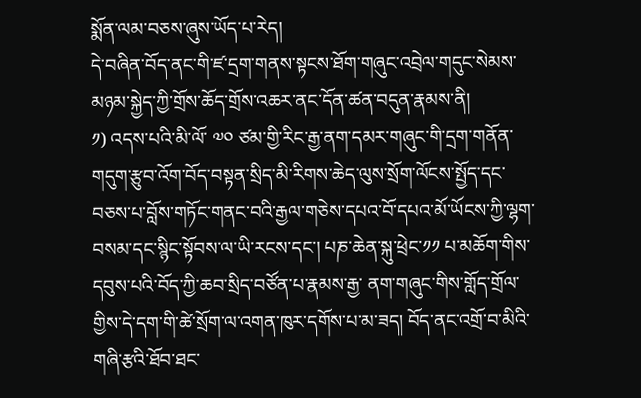སྨོན་ལམ་བཅས་ཞུས་ཡོད་པ་རེད།
དེ་བཞིན་བོད་ནང་གི་ཛ་དྲག་གནས་སྟངས་ཐོག་གཞུང་འབྲེལ་གདུང་སེམས་མཉམ་སྐྱེད་ཀྱི་གྲོས་ཆོད་གྲོས་འཆར་ནང་དོན་ཚན་བདུན་རྣམས་ནི།
༡) འདས་པའི་མི་ལོ་ ༧༠ ཙམ་གྱི་རིང་རྒྱ་ནག་དམར་གཞུང་གི་དྲག་གནོན་གདུག་རྩུབ་འོག་བོད་བསྟན་སྲིད་མི་རིགས་ཆེད་ལུས་སྲོག་ལོངས་སྤྱོད་དང་བཅས་པ་བློས་གཏོང་གནང་བའི་རྒྱལ་གཅེས་དཔའ་བོ་དཔའ་མོ་ཡོངས་ཀྱི་ལྷག་བསམ་དང་སྙིང་སྟོབས་ལ་ཡི་རངས་དང་། པཎ་ཆེན་སྐུ་ཕྲེང་༡༡ པ་མཆོག་གིས་དབུས་པའི་བོད་ཀྱི་ཆབ་སྲིད་བཙོན་པ་རྣམས་རྒྱ་ ནག་གཞུང་གིས་གློད་གྲོལ་གྱིས་དེ་དག་གི་ཚེ་སྲོག་ལ་འགན་ཁུར་དགོས་པ་མ་ཟད། བོད་ནང་འགྲོ་བ་མིའི་གཞི་རྩའི་ཐོབ་ཐང་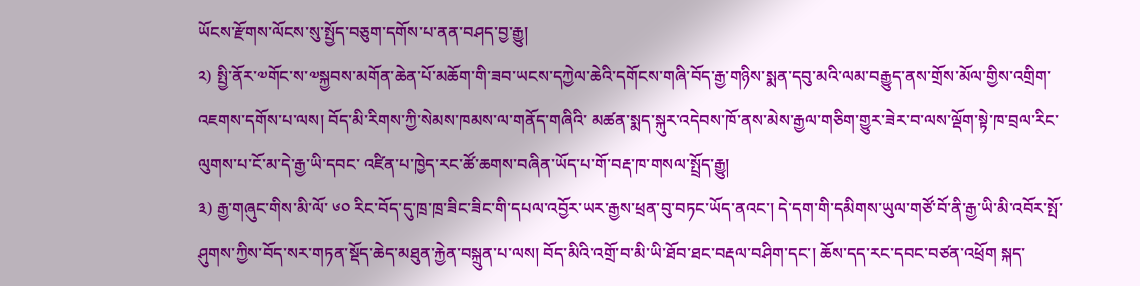ཡོངས་རྫོགས་ལོངས་སུ་སྤྱོད་བཅུག་དགོས་པ་ནན་བཤད་བྱ་རྒྱུ།
༢) སྤྱི་ནོར་༧གོང་ས་༧སྐྱབས་མགོན་ཆེན་པོ་མཆོག་གི་ཟབ་ཡངས་དཀྱེལ་ཆེའི་དགོངས་གཞི་བོད་རྒྱ་གཉིས་སྨན་དབུ་མའི་ལམ་བརྒྱུད་ནས་གྲོས་མོལ་གྱིས་འགྲིག་འཇགས་དགོས་པ་ལས། བོད་མི་རིགས་ཀྱི་སེམས་ཁམས་ལ་གནོད་གཞིའི་ མཚན་སྨད་སྐུར་འདེབས་ཁོ་ནས་མེས་རྒྱལ་གཅིག་གྱུར་ཟེར་བ་ལས་ལྡོག་སྟེ་ཁ་བྲལ་རིང་ལུགས་པ་ངོ་མ་དེ་རྒྱ་ཡི་དབང་ འཛིན་པ་ཁྱེད་རང་ཚོ་ཆགས་བཞིན་ཡོད་པ་གོ་བརྡ་ཁ་གསལ་སྤྲོད་རྒྱུ།
༣) རྒྱ་གཞུང་གིས་མི་ལོ་ ༦༠ རིང་བོད་དུ་ཁྲ་ཁྲ་ཟིང་ཟིང་གི་དཔལ་འབྱོར་ཡར་རྒྱས་ཕྲན་བུ་བཏང་ཡོད་ནའང་། དེ་དག་གི་དམིགས་ཡུལ་གཙོ་བོ་ནི་རྒྱ་ཡི་མི་འབོར་སྤོ་ཤུགས་ཀྱིས་བོད་སར་གཏན་སྡོད་ཆེད་མཐུན་རྐྱེན་བསྐྲུན་པ་ལས། བོད་མིའི་འགྲོ་བ་མི་ཡི་ཐོབ་ཐང་བརྡལ་བཤིག་དང་། ཆོས་དད་རང་དབང་བཙན་འཕྲོག སྐད་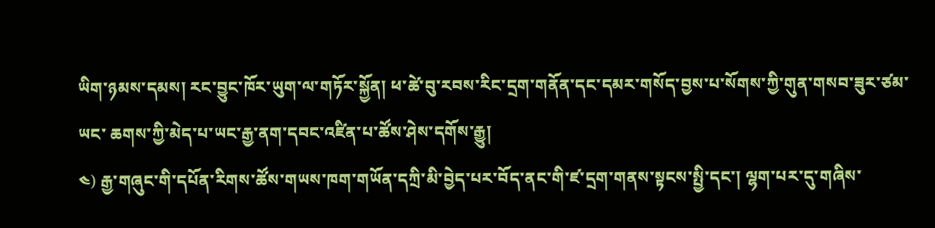ཡིག་ཉམས་དམས། རང་བྱུང་ཁོར་ཡུག་ལ་གཏོར་སྐྱོན། ཕ་ཚེ་བུ་རབས་རིང་དྲག་གནོན་དང་དམར་གསོད་བྱས་པ་སོགས་ཀྱི་གུན་གསབ་ཟུར་ཙམ་ཡང་ ཆགས་ཀྱི་མེད་པ་ཡང་རྒྱ་ནག་དབང་འཛིན་པ་ཚོས་ཤེས་དགོས་རྒྱུ།
༤) རྒྱ་གཞུང་གི་དཔོན་རིགས་ཚོས་གཡས་ཁག་གཡོན་དཀྲི་མི་བྱེད་པར་བོད་ནང་གི་ཛ་དྲག་གནས་སྟངས་སྤྱི་དང་། ལྷག་པར་དུ་གཞིས་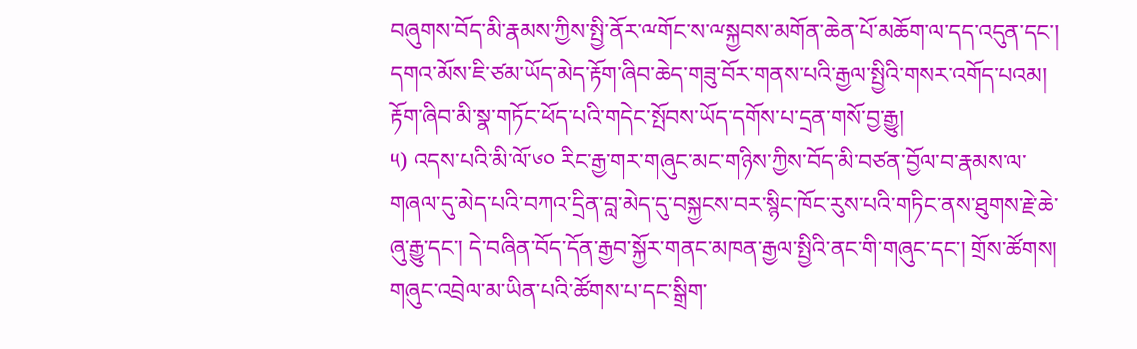བཞུགས་བོད་མི་རྣམས་ཀྱིས་སྤྱི་ནོར་ྋགོང་ས་ྋསྐྱབས་མགོན་ཆེན་པོ་མཆོག་ལ་དད་འདུན་དང་། དགའ་མོས་ཇི་ཙམ་ཡོད་མེད་རྟོག་ཞིབ་ཆེད་གཟུ་བོར་གནས་པའི་རྒྱལ་སྤྱིའི་གསར་འགོད་པའམ། རྟོག་ཞིབ་མི་སྣ་གཏོང་ཕོད་པའི་གདེང་སྤོབས་ཡོད་དགོས་པ་དྲན་གསོ་བྱ་རྒྱུ།
༥) འདས་པའི་མི་ལོ་༦༠ རིང་རྒྱ་གར་གཞུང་མང་གཉིས་ཀྱིས་བོད་མི་བཙན་བྱོལ་བ་རྣམས་ལ་གཞལ་དུ་མེད་པའི་བཀའ་དྲིན་བླ་མེད་དུ་བསྐྱངས་བར་སྙིང་ཁོང་རུས་པའི་གཏིང་ནས་ཐུགས་རྗེ་ཆེ་ཞུ་རྒྱུ་དང་། དེ་བཞིན་བོད་དོན་རྒྱབ་སྐྱོར་གནང་མཁན་རྒྱལ་སྤྱིའི་ནང་གི་གཞུང་དང་། གྲོས་ཚོགས། གཞུང་འབྲེལ་མ་ཡིན་པའི་ཚོགས་པ་དང་སྒྲིག་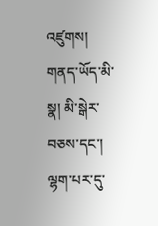འཛུགས། གནད་ཡོད་མི་སྣ། མི་སྒེར་བཅས་དང་། ལྷག་པར་དུ་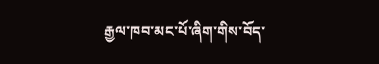རྒྱལ་ཁབ་མང་པོ་ཞིག་གིས་བོད་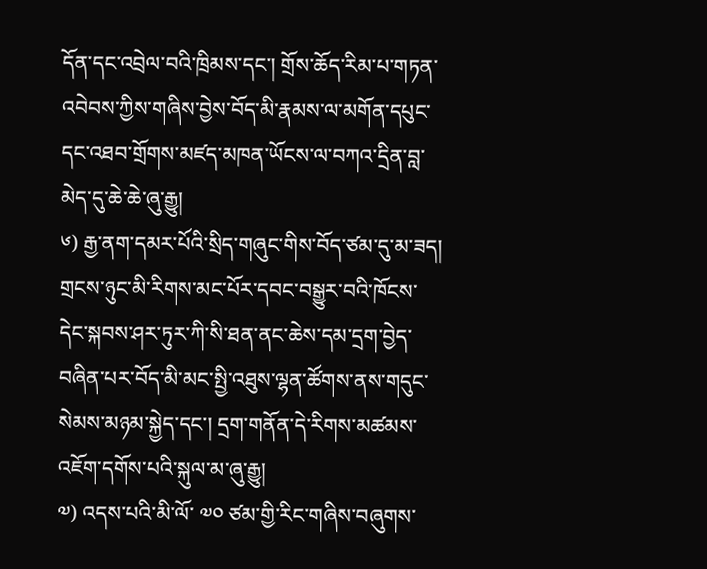དོན་དང་འབྲེལ་བའི་ཁྲིམས་དང་། གྲོས་ཆོད་རིམ་པ་གཏན་འབེབས་ཀྱིས་གཞིས་བྱེས་བོད་མི་རྣམས་ལ་མགོན་དཔུང་དང་འཐབ་གྲོགས་མཛད་མཁན་ཡོངས་ལ་བཀའ་དྲིན་བླ་མེད་དུ་ཆེ་ཆེ་ཞུ་རྒྱུ།
༦) རྒྱ་ནག་དམར་པོའི་སྲིད་གཞུང་གིས་བོད་ཙམ་དུ་མ་ཟད། གྲངས་ཉུང་མི་རིགས་མང་པོར་དབང་བསྒྱུར་བའི་ཁོངས་དེང་སྐབས་ཤར་ཏུར་ཀི་སི་ཐན་ནང་ཆེས་དམ་དྲག་བྱེད་བཞིན་པར་བོད་མི་མང་སྤྱི་འཐུས་ལྷན་ཚོགས་ནས་གདུང་སེམས་མཉམ་སྐྱེད་དང་། དྲག་གནོན་དེ་རིགས་མཚམས་འཇོག་དགོས་པའི་སྐུལ་མ་ཞུ་རྒྱུ།
༧) འདས་པའི་མི་ལོ་ ༧༠ ཙམ་གྱི་རིང་གཞིས་བཞུགས་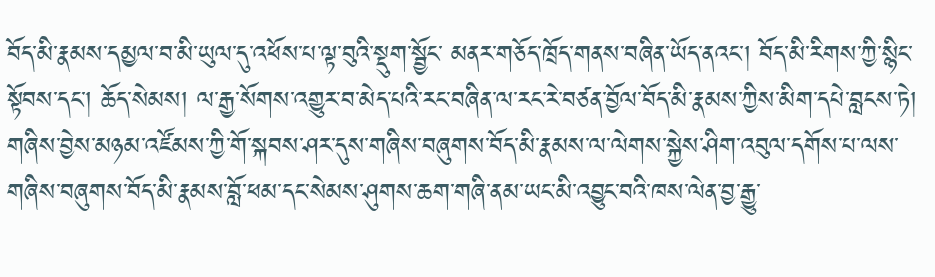བོད་མི་རྣམས་དམྱལ་བ་མི་ཡུལ་དུ་འཕོས་པ་ལྟ་བུའི་སྡུག་སྦྱོང་ མནར་གཅོད་ཁྲོད་གནས་བཞིན་ཡོད་ནའང་། བོད་མི་རིགས་ཀྱི་སྙིང་སྟོབས་དང་། ཆོད་སེམས། ལ་རྒྱ་སོགས་འགྱུར་བ་མེད་པའི་རང་བཞིན་ལ་རང་རེ་བཙན་བྱོལ་བོད་མི་རྣམས་ཀྱིས་མིག་དཔེ་བླངས་ཏེ། གཞིས་བྱེས་མཉམ་འཛོམས་ཀྱི་གོ་སྐབས་ཤར་དུས་གཞིས་བཞུགས་བོད་མི་རྣམས་ལ་ལེགས་སྐྱེས་ཤིག་འབུལ་དགོས་པ་ལས་གཞིས་བཞུགས་བོད་མི་རྣམས་བློ་ཕམ་དང་སེམས་ཤུགས་ཆག་གཞི་ནམ་ཡང་མི་འབྱུང་བའི་ཁས་ལེན་བྱ་རྒྱུ་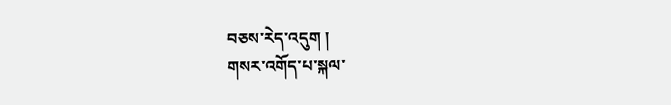བཅས་རེད་འདུག །
གསར་འགོད་པ་སྐལ་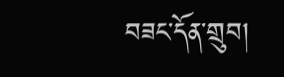བཟང་དོན་གྲུབ།